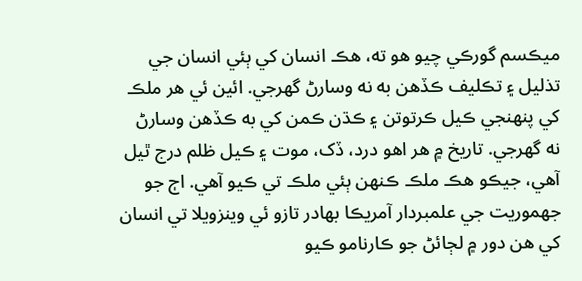ميڪسم گورڪي چيو ھو ته، ھڪ انسان کي ٻئي انسان جي تذليل ۽ تڪليف ڪڏهن به نه وسارڻ گهرجي. ائين ئي ھر ملڪ کي پنھنجي ڪيل ڪرتوتن ۽ ڪڌن ڪمن کي به ڪڏهن وسارڻ نه گهرجي. تاريخ ۾ ھر اھو درد، ڏک، موت ۽ ڪيل ظلم درج ٿيل آهي، جيڪو هڪ ملڪ ڪنهن ٻئي ملڪ تي ڪيو آهي. اڄ جو جھموريت جي علمبردار آمريڪا بھادر تازو ئي وينزويلا تي انسان کي ھن دور ۾ لڄائڻ جو ڪارنامو ڪيو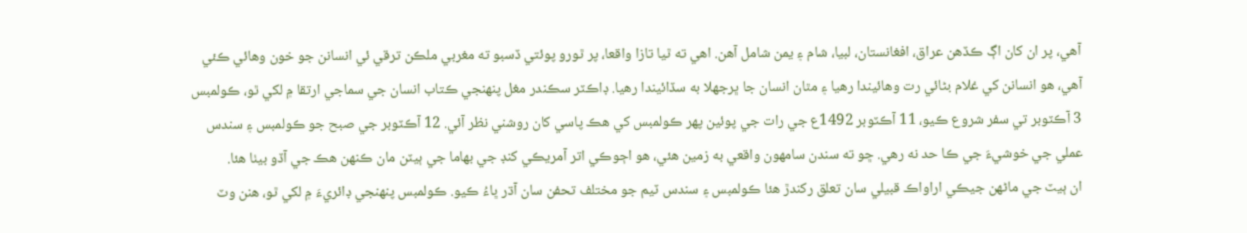آھي، پر ان کان اڳ ڪڏهن عراق، افغانستان، لبيا، شام ۽ يمن شامل آھن. اھي ته ٿيا تازا واقعا، پر ٿورو پوئتي ڏسبو ته مغربي ملڪن ترقي ئي انسانن جو خون وهائي ڪئي آهي، هو انسانن کي غلام بڻائي رت وھائيندا رھيا ۽ مٿان انسان جا ڀرجهلا به سڏائيندا رھيا. ڊاڪٽر سڪندر مغل پنھنجي ڪتاب انسان جي سماجي ارتقا ۾ لکي ٿو، ڪولمبس 3 آڪٽوبر تي سفر شروع ڪيو، 11 آڪٽوبر 1492ع جي رات جي پوئين پھر ڪولمبس کي ھڪ پاسي کان روشني نظر آئي. 12 آڪٽوبر جي صبح جو ڪولمبس ۽ سندس عملي جي خوشيءَ جي ڪا حد نه رهي. ڇو ته سندن سامھون واقعي به زمين ھئي، ھو اڄوڪي اتر آمريڪي کنڊ جي بھاما جي ٻيٽن مان ڪنھن ھڪ جي آڏو بيٺا ھئا.
ان ٻيٽ جي ماڻھن جيڪي اراواڪ قبيلي سان تعلق رکندڙ ھئا ڪولمبس ۽ سندس ٽيم جو مختلف تحفن سان آڌر ڀاءُ ڪيو. ڪولمبس پنھنجي ڊائريءَ ۾ لکي ٿو، ھنن وٽ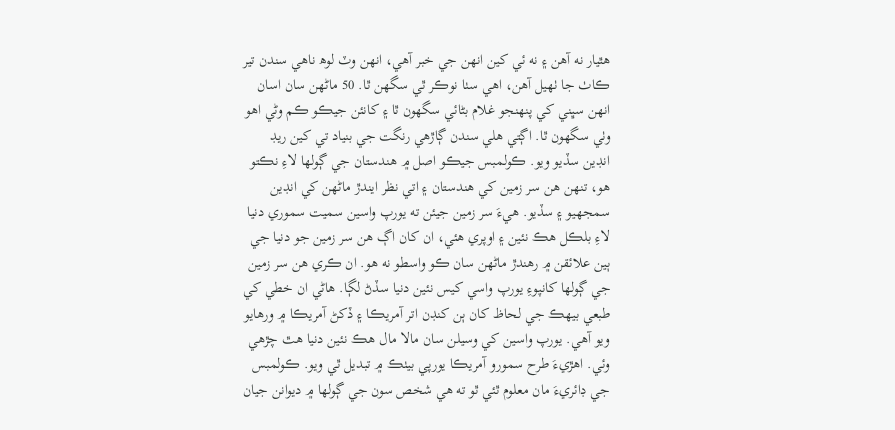ھٿيار نه آھن ۽ نه ئي کين انھن جي خبر آھي، انھن وٽ لوھ ناھي سندن تير ڪاٺ جا ٺھيل آھن، اھي سٺا نوڪر ٿي سگھن ٿا. 50 ماڻهن سان اسان انھن سڀني کي پنهنجو غلام بڻائي سگھون ٿا ۽ کانئن جيڪو ڪم وڻي اھو وٺي سگھون ٿا. اڳتي هلي سندن ڳاڙھي رنگت جي بنياد تي کين ريڊ انڊين سڏيو ويو. ڪولمبس جيڪو اصل ۾ ھندستان جي ڳولھا لاءِ نڪتو ھو، تنھن ھن سر زمين کي ھندستان ۽ اتي نظر ايندڙ ماڻهن کي انڊين سمجھيو ۽ سڏيو. ھيءَ سر زمين جيئن ته يورپ واسين سميت سموري دنيا لاءِ بلڪل ھڪ نئين ۽ اوپري ھئي، ان کان اڳ ھن سر زمين جو دنيا جي ٻين علائقن ۾ رھندڙ ماڻھن سان ڪو واسطو نه ھو. ان ڪري ھن سر زمين جي ڳولها کانپوءِ يورپ واسي کيس نئين دنيا سڏڻ لڳا. ھاڻي ان خطي کي طبعي بيهڪ جي لحاظ کان ٻن کنڊن اتر آمريڪا ۽ ڏکڻ آمريڪا ۾ ورھايو ويو آهي. يورپ واسين کي وسيلن سان مالا مال ھڪ نئين دنيا ھٿ چڙھي وئي. اھڙيءَ طرح سمورو آمريڪا يورپي بيٺڪ ۾ تبديل ٿي ويو. ڪولمبس جي ڊائريءَ مان معلوم ٿئي ٿو ته ھي شخص سون جي ڳولھا ۾ ديوانن جيان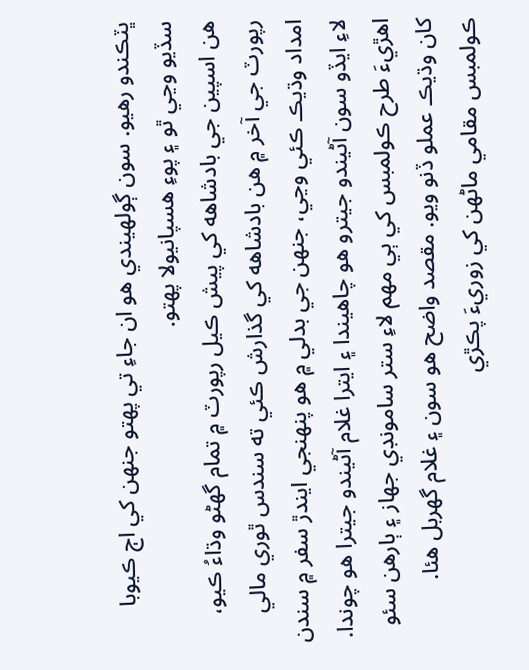ڀٽڪندو رھيو. سون ڳولهيندي ھو ان جاءِ تي پھتو جنھن کي اڄ ڪيوبا سڏيو وڃي ٿو ۽ پوءِ ھسپانيولا پھتو.
ھن اسپين جي بادشاهه کي پيش ڪيل رپورٽ ۾ تمام گھڻو وڌاءُ ڪيو، رپورٽ جي آخر ۾ ھن بادشاهه کي گذارش ڪئي ته سندس ٿوري مالي امداد وڌيڪ ڪئي وڃي، جنھن جي بدلي ۾ ھو پنھنجي ايندڙ سفر ۾ سندن لاءِ ايڏو سون آڻيندو جيترو ھو چاھيندا ۽ ايترا غلام آڻيندو جيترا ھو چوندا. اھڙيءَ طرح ڪولمبس کي ٻي مھم لاءِ ستر سامونڊي جھاز ۽ ٻارھن سئو کان وڌيڪ عملو ڏنو ويو. مقصد واضح ھو سون ۽ غلام گھربل ھئا. ڪولمبس مقامي ماڻهن کي زوريءَ پڪڙي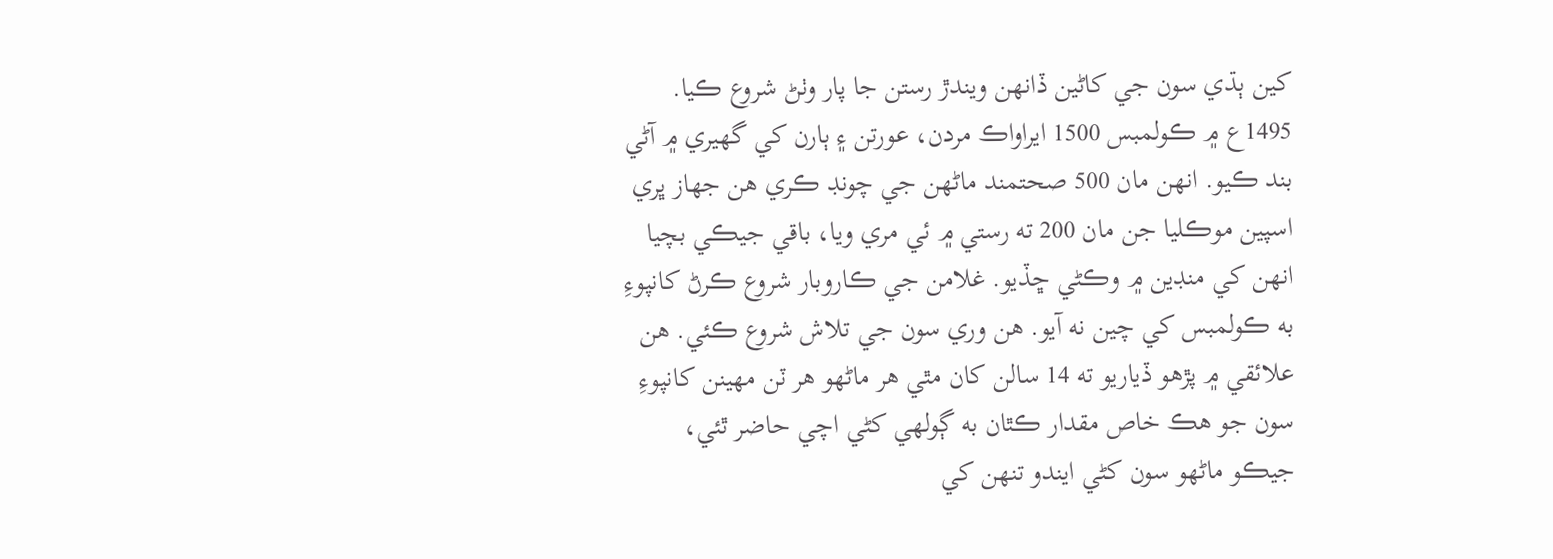کين ٻڌي سون جي کاڻين ڏانهن ويندڙ رستن جا پار وٺڻ شروع ڪيا. 1495ع ۾ ڪولمبس 1500 ايراواڪ مردن، عورتن ۽ ٻارن کي گھيري ۾ آڻي بند ڪيو. انھن مان 500 صحتمند ماڻهن جي چونڊ ڪري ھن جھاز ڀري اسپين موڪليا جن مان 200 ته رستي ۾ ئي مري ويا، باقي جيڪي بچيا انھن کي منڊين ۾ وڪڻي ڇڏيو. غلامن جي ڪاروبار شروع ڪرڻ کانپوءِ به ڪولمبس کي چين نه آيو. ھن وري سون جي تلاش شروع ڪئي. ھن علائقي ۾ پڙھو ڏياريو ته 14 سالن کان مٿي ھر ماڻھو ھر ٽن مھينن کانپوءِ سون جو هڪ خاص مقدار ڪٿان به ڳولھي کڻي اچي حاضر ٿئي، جيڪو ماڻهو سون کڻي ايندو تنھن کي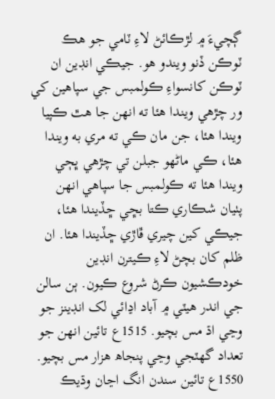ڳچيءَ ۾ لڙڪائڻ لاءِ ٽامي جو ھڪ ٽوڪن ڏنو ويندو ھو. جيڪي انڊين ان ٽوڪن کانسواءِ ڪولمبس جي سپاھين کي ور چڙهي ويندا ھئا ته انھن جا ھٿ ڪپيا ويندا ھئا، جن مان ڪي ته مري به ويندا ھئا، ڪي ماڻهو جبلن تي چڙھي ڀڄي ويندا ھئا ته ڪولمبس جا سپاھي انھن پٺيان شڪاري ڪتا بڇي ڇڏيندا ھئا، جيڪي کين چيري ڦاڙي ڇڏيندا ھئا. ان ظلم کان بچڻ لاءِ ڪيترن انڊين خودڪشيون ڪرڻ شروع ڪيون. ٻن سالن جي اندر ھيٽي ۾ آباد اڍائي لک انڊينز جو وڃي اڌ مس بچيو. 1515ع تائين انھن جو تعداد گھٽجي وڃي پنجاھ ھزار مس بچيو.
1550ع تائين سندن انگ اڃان وڌيڪ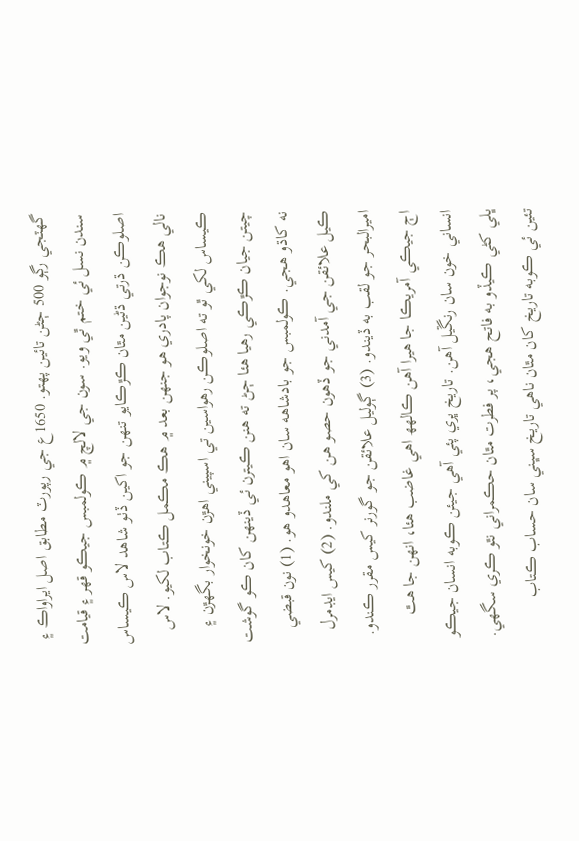گھٽجي رڳو 500 ڄڻن تائين پھتو. 1650ع جي رپورٽ مطابق اصل ايراواڪ ۽ سندن نسل ئي ختم ٿي ويو. سون جي لالچ ۾ ڪولمبس جيڪو قھر ۽ قيامت اصلوڪن ڌرتي ڌڻين مٿان ڪڙڪايو تنھن جو اکين ڏٺو شاهد لاس ڪيساس نالي ھڪ نوجوان پادري ھو جنھن بعد ۾ ھڪ مڪمل ڪتاب لکيو. لاس ڪيساس لکي ٿو ته اصلوڪن رهواسين تي اسپيني اھڙن خونخوار بگھڙن ۽ چيتن جيان ڪڙڪي رھيا ھئا ڄڻ ته ھنن ڪيترن ئي ڏينهن کان ڪو گوشت نه کاڌو ھجي. ڪولمبس جو بادشاهه سان اھو معاهدو ھو. (1) نون قبضي ڪيل علائقن جي آمدني جو ڏھون حصو ھن کي ملندو. (2) کيس ايڊمرل اميرالبحر جو لقب به ڏيندو. (3) ڳوليل علائقن جو گورنر کيس مقرر ڪندو. اڄ جيڪي آمريڪا جا ھيرا آھن ڪالهھ اھي غاضب ھئا، انھن جا ھٿ انساني خون سان رنڱيل آھن. تاريخ ڀري پئي آهي جيئن ڪوبه انسان جيڪو ڀلي کڻي ڪيڏو به فاتح ھجي، پر فطرت مٿان حڪمراني نٿو ڪري سگهي. تئين ئي ڪوبه تاريخ کان مٿان ناھي تاريخ سڀني سان حساب ڪتاب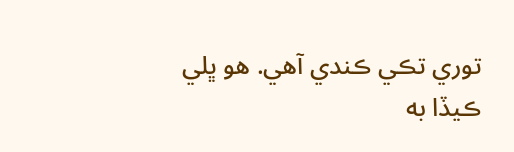توري تڪي ڪندي آهي. ھو ڀلي ڪيڏا به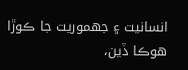انسانيت ۽ جھموريت جا ڪوڙا ھوڪا ڏين،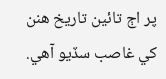پر اڄ تائين تاريخ ھنن کي غاصب سڏيو آھي.